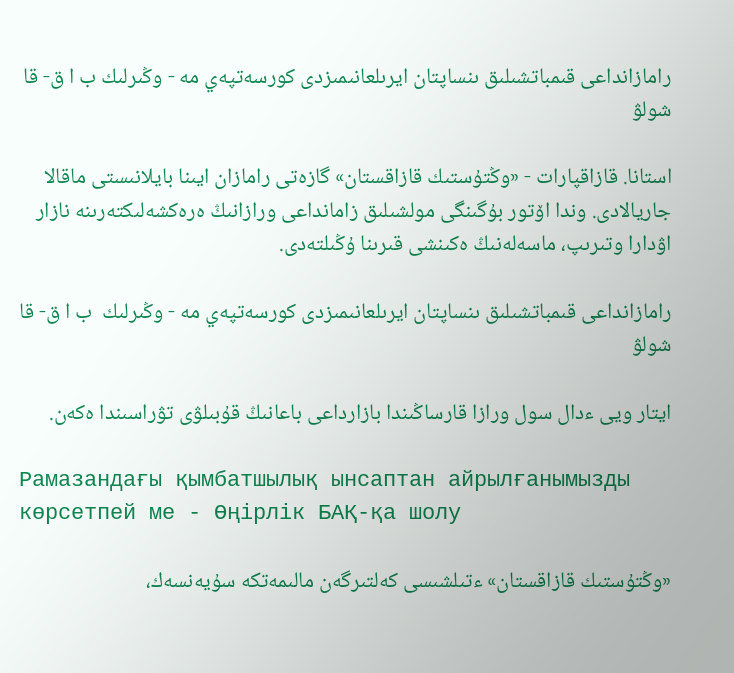رامازانداعى قىمباتشىلىق ىنساپتان ايرىلعانىمىزدى كورسەتپەي مە - وڭىرلىك ب ا ق- قا شولۋ

استانا. قازاقپارات - «وڭتۇستىك قازاقستان» گازەتى رامازان ايىنا بايلانىستى ماقالا جاريالادى. وندا اۆتور بۇگىنگى مولشىلىق زامانداعى ورازانىڭ ەرەكشەلىكتەرىنە نازار اۋدارا وتىرىپ، ماسەلەنىڭ ەكىنشى قىرىنا ۇڭىلتەدى.

رامازانداعى قىمباتشىلىق ىنساپتان ايرىلعانىمىزدى كورسەتپەي مە - وڭىرلىك  ب ا ق- قا شولۋ

ايتار ويى ءدال سول ورازا قارساڭىندا بازارداعى باعانىڭ قۇبىلۋى تۋراسىندا ەكەن.

Рамазандағы қымбатшылық ынсаптан айрылғанымызды көрсетпей ме - Өңірлік БАҚ-қа шолу

«وڭتۇستىك قازاقستان» ءتىلشىسى كەلتىرگەن مالىمەتكە سۇيەنسەك،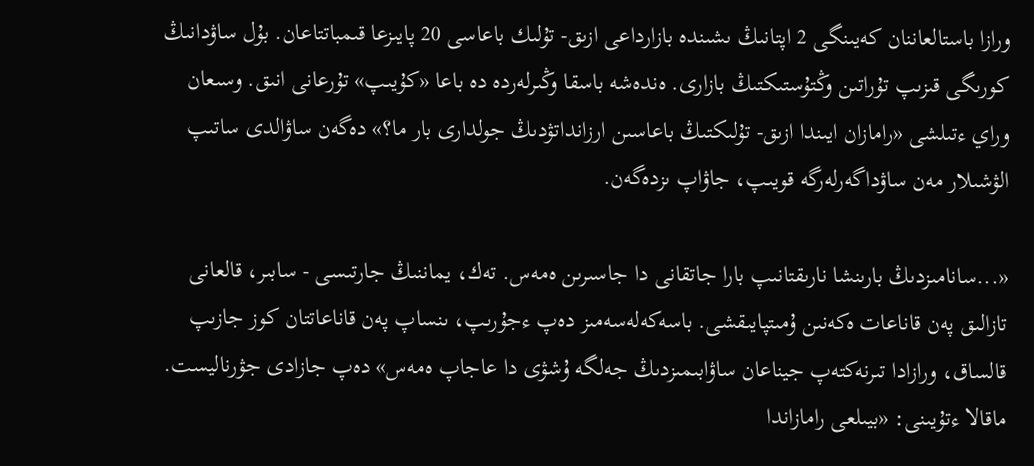ورازا باستالعاننان كەيىنگى 2 اپتانىڭ ىشىندە بازارداعى ازىق- تۇلىك باعاسى 20 پايىزعا قىمباتتاعان. بۇل ساۋدانىڭ كورىگى قىزىپ تۇراتىن وڭتۇستىكتىڭ بازارى. ەندەشە باسقا وڭىرلەردە دە باعا «كۇيىپ» تۇرعانى انىق. وسىعان وراي ءتىلشى «رامازان ايىندا ازىق- تۇلىكتىڭ باعاسىن ارزانداتۋدىڭ جولدارى بار ما؟» دەگەن ساۋالدى ساتىپ الۋشىلار مەن ساۋداگەرلەرگە قويىپ، جاۋاپ ىزدەگەن.

«...سانامىزدىڭ بارىنشا نارىقتانىپ بارا جاتقانى دا جاسىرىن ەمەس. تەك، يماننىڭ جارتىسى - سابىر، قالعانى تازالىق پەن قاناعات ەكەنىن ۇمىتپايىقشى. باسەكەلەسەمىز دەپ ءجۇرىپ، ىنساپ پەن قاناعاتتان كوز جازىپ قالساق، ورازادا تىرنەكتەپ جيناعان ساۋابىمىزدىڭ جەلگە ۇشۋى دا عاجاپ ەمەس» دەپ جازادى جۋرناليست. ماقالا ءتۇيىنى: «بيىلعى رامازاندا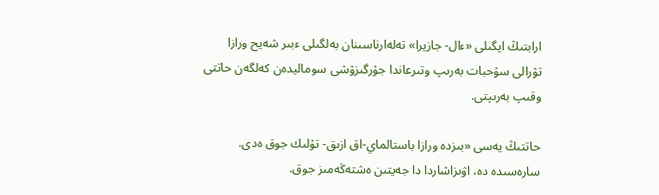ارابتىڭ ايگىلى «ءال- جازيرا» تەلەارناسىنان بەلگىلى ءبىر شەيح ورازا تۋرالى سۇحبات بەرىپ وتىرعاندا جۇرگىزۋشى سوماليدەن كەلگەن حاتتى وقىپ بەرىپتى.

حاتتىڭ يەسى «بىزدە ورازا باستالماي-اق ازىق- تۇلىك جوق ەدى. سارەسىدە دە، اۋىزاشاردا دا جەيتىن ەشتەڭەمىز جوق.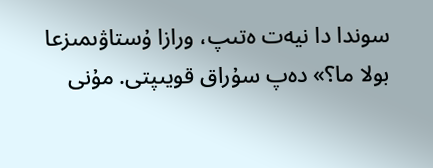سوندا دا نيەت ەتىپ، ورازا ۇستاۋىمىزعا بولا ما؟» دەپ سۇراق قويىپتى. مۇنى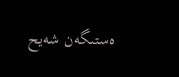ەستىگەن شەيح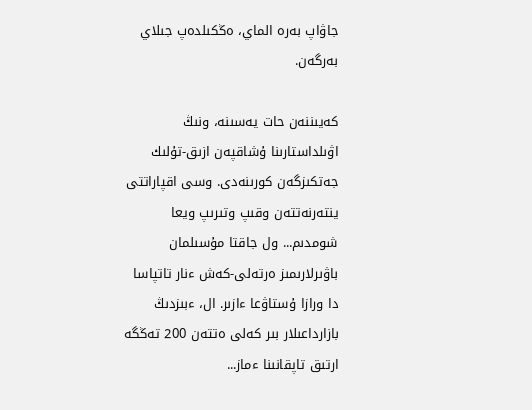جاۋاپ بەرە الماي، ەڭكىلدەپ جىلاي بەرگەن.

كەيىننەن حات يەسىنە، ونىڭ اۋىلداستارىنا ۇشاقپەن ازىق-تۇلىك جەتكىزگەن كورىنەدى. وسى اقپاراتتى ينتەرنەتتەن وقىپ وتىرىپ ويعا شومدىم... ول جاقتا مۇسىلمان باۋىرلارىمىز ەرتەلى-كەش ءنار تاتپاسا دا ورازا ۇستاۋعا ءازىر. ال، ءبىزدىڭ بازارداعىلار بىر كەلى ەتتەن 200 تەڭگە ارتىق تاپقانىنا ءماز...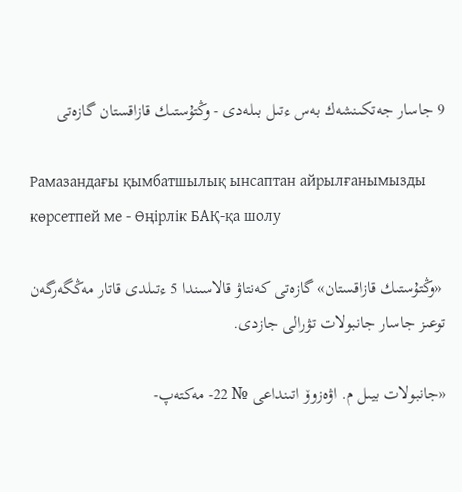9 جاسار جەتكىنشەك بەس ءتىل بىلەدى - وڭتۇستىك قازاقستان گازەتى

Рамазандағы қымбатшылық ынсаптан айрылғанымызды көрсетпей ме - Өңірлік БАҚ-қа шолу

 «وڭتۇستىك قازاقستان» گازەتى كەنتاۋ قالاسىندا 5 ءتىلدى قاتار مەڭگەرگەن توعىز جاسار جانبولات تۋرالى جازدى.

«جانبولات بيىل م. اۋەزوۆ اتىنداعى № 22- مەكتەپ-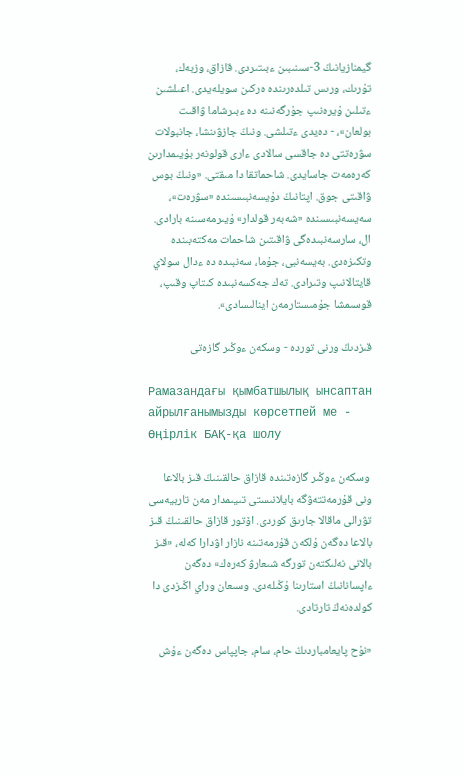گيمنازيانىڭ 3-سىنىبىن ءبىتىردى. قازاق، وزبەك، تۇرىك، ورىس تىلدەرىندە ەركىن سويلەيدى. اعىلشىن ءتىلىن ۇيرەنىپ جۇرگەنىنە دە ءبىرشاما ۋاقىت بولعان»، - دەيدى ءتىلشى. ونىڭ جازۋىنشا، جانبولات سۋرەتتى دە جاقسى سالادى ءارى قولونەر بۇيىمدارىن كەرەمەت جاسايدى. شاحماتقا دا مىقتى. «ونىڭ بوس ۋاقىتى جوق. اپتانىڭ دۇيسەنبىسىندە «سۋرەت»، سەيسەنبىسىندە «شەبەر قولدار» ۇيىرمەسىنە بارادى. ال، سارسەنبىدەگى ۋاقىتىن شاحمات مەكتەبىندە وتكىزەدى. بەيسەنبى، جۇما، سەنبىدە دە ءدال سولاي قايتالانىپ وتىرادى. تەك جەكسەنبىدە كىتاپ وقىپ، قوسىمشا جۇمىستارمەن اينالىسادى».

قىزدىڭ ورنى توردە - وسكەن ءوڭىر گازەتى

Рамазандағы қымбатшылық ынсаптан айрылғанымызды көрсетпей ме - Өңірлік БАҚ-қа шолу

 وسكەن ءوڭىر گازەتىندە قازاق حالقىنىڭ قىز بالاعا ونى قۇرمەتتەۋگە بايلانىستى تىيىمدار مەن تاربيەسى تۋرالى ماقالا جارىق كوردى. اۆتور قازاق حالقىنىڭ قىز بالاعا دەگەن ۇلكەن قۇرمەتىنە نازار اۋدارا كەلە، «قىز بالانى نەلىكتەن تورگە شىعارۋ كەرەك» دەگەن ءاپسانانىڭ استارىنا ۇڭىلەدى. وسىعان وراي اڭىزدى دا كولدەنەڭ تارتادى.

«نۇح پايعامباردىڭ حام، سام، جاپپاس دەگەن ءۇش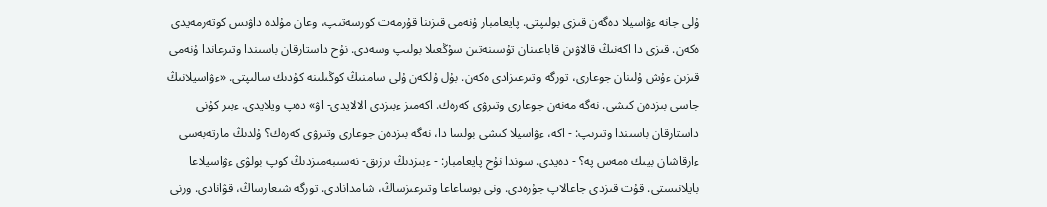ۇلى جانە ءۋاسيلا دەگەن قىزى بولىپتى. پايعامبار ۇنەمى قىزىنا قۇرمەت كورسەتىپ، وعان مۇلدە داۋىس كوتەرمەيدى ەكەن. قىزى دا اكەنىڭ قالاۋىن قاباعىنان تۇسىنەتىن سۇڭعىلا بولىپ وسەدى. نۇح داستارقان باسىندا وتىرعاندا ۇنەمى قىزىن ءۇش ۇلىنان جوعارى، تورگە وتىرعىزادى ەكەن. بۇل ۇلكەن ۇلى سامنىڭ كوڭىلىنە كۇدىك سالىپتى. «ءۋاسيلانىڭ جاسى بىزدەن كىشى. نەگە مەنەن جوعارى وتىرۋى كەرەك. اكەمىز ءبىزدى الالايدى- اۋ» دەپ ويلايدى. ءبىر كۇنى داستارقان باسىندا وتىرىپ: - اكە، ءۋاسيلا كىشى بولسا دا، نەگە بىزدەن جوعارى وتىرۋى كەرەك؟ ۇلدىڭ مارتەبەسى ءارقاشان بيىك ەمەس پە؟ - دەيدى. سوندا نۇح پايعامبار: - ءبىزدىڭ ىرزىق- نەسىبەمىزدىڭ كوپ بولۋى ءۋاسيلاعا بايلانىستى. قۇت قىزدى جاعالاپ جۇرەدى. ونى بوساعاعا وتىرعىزساڭ، شامدانادى. تورگە شىعارساڭ، قۋانادى. ورنى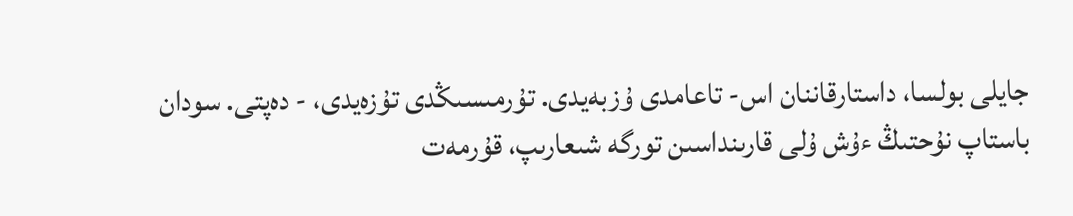جايلى بولسا، داستارقاننان اس- تاعامدى ۇزبەيدى. تۇرمىسىڭدى تۇزەيدى، - دەپتى. سودان باستاپ نۇحتىڭ ءۇش ۇلى قارىنداسىن تورگە شىعارىپ، قۇرمەت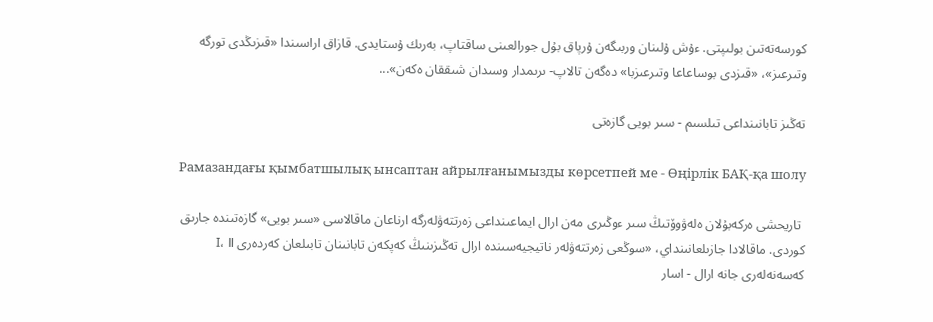كورسەتەتىن بولىپتى. ءۇش ۇلىنان وربىگەن ۇرپاق بۇل جورالعىنى ساقتاپ، بەرىك ۇستايدى. قازاق اراسىندا «قىزىڭدى تورگە وتىرعىز»، «قىزدى بوساعاعا وتىرعىزبا» دەگەن تالاپ- ىرىمدار وسىدان شىققان ەكەن»...

تەڭىز تابانىنداعى تىلسىم - سىر بويى گازەتى

Рамазандағы қымбатшылық ынсаптан айрылғанымызды көрсетпей ме - Өңірлік БАҚ-қа шолу

 تاريحشى ەركەبۇلان ەلەۋوۆتىڭ سىر ءوڭىرى مەن ارال ايماعىنداعى زەرتتەۋلەرگە ارناعان ماقالاسى «سىر بويى» گازەتىندە جارىق كوردى. ماقالادا جازىلعانىنداي، «سوڭعى زەرتتەۋلەر ناتيجيەسىندە ارال تەڭىزىنىڭ كەپكەن تابانىنان تابىلعان كەردەرى I، Ⅱ كەسەنەلەرى جانە ارال - اسار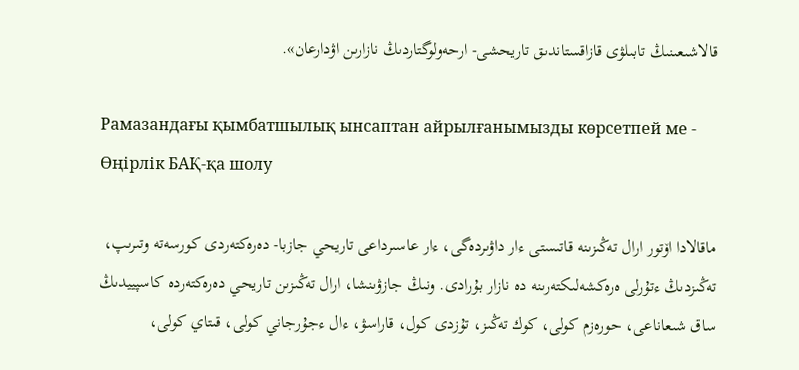قالاشىعىنىڭ تابىلۋى قازاقستاندىق تاريحشى- ارحەولوگتاردىڭ نازارىن اۋدارعان».

Рамазандағы қымбатшылық ынсаптан айрылғанымызды көрсетпей ме - Өңірлік БАҚ-қа шолу

ماقالادا اۆتور ارال تەڭىزىنە قاتىستى ءار داۋىردەگى، ءار عاسىرداعى تاريحي جازبا- دەرەكتەردى كورسەتە وتىرىپ، تەڭىزدىڭ ءتۇرلى ەرەكشەلىكتەرىنە دە نازار بۇرادى. ونىڭ جازۋىنشا، ارال تەڭىزىن تاريحي دەرەكتەردە كاسپييدىڭ ساق شىعاناعى، حورەزم كولى، كوك تەڭىز، تۇزدى كول، قاراسۋ، ءال ءجۇرجاني كولى، قىتاي كولى،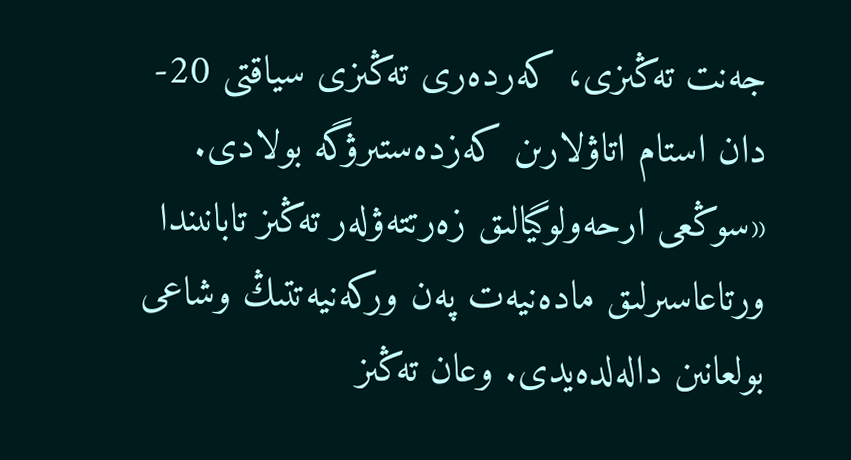جەنت تەڭىزى، كەردەرى تەڭىزى سياقتى 20- دان استام اتاۋلارىن كەزدەستىرۋگە بولادى. «سوڭعى ارحەولوگيالىق زەرتتەۋلەر تەڭىز تابانىندا ورتاعاسىرلىق مادەنيەت پەن وركەنيەتتىڭ وشاعى بولعانىن دالەلدەيدى. وعان تەڭىز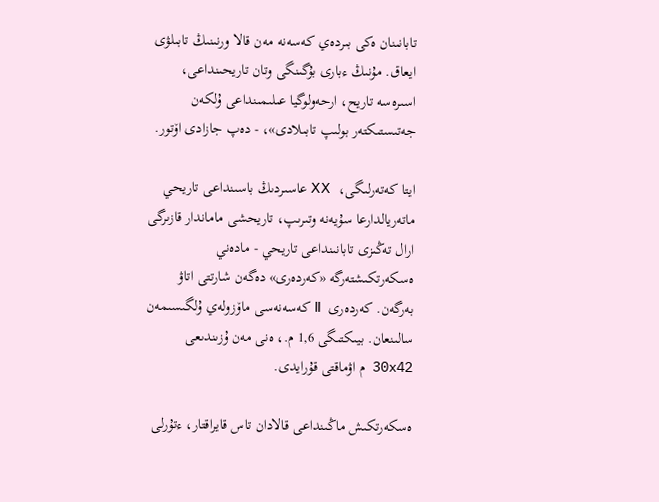تابانىنان ەكى بىردەي كەسەنە مەن قالا ورنىنىڭ تابىلۋى ايعاق. مۇنىڭ ءبارى بۇگىنگى وتان تاريحىنداعى، اسىرەسە تاريح، ارحەولوگيا عىلىمىنداعى ۇلكەن جەتىستىكتەر بولىپ تابىلادى»، - دەپ جازادى اۆتور.

ايتا كەتەرلىگى،  ⅩⅩ عاسىردىڭ باسىنداعى تاريحي ماتەريالدارعا سۇيەنە وتىرىپ، تاريحشى ماماندار قازىرگى ارال تەڭىزى تابانىنداعى تاريحي - مادەني ەسكەرتكىشتەرگە «كەردەرى» دەگەن شارتتى اتاۋ بەرگەن. كەردەرى  Ⅱ كەسەنەسى ماۆزولەي ۇلگىسىمەن سالىنعان. بيىكتىگى 1,6 م.، ەنى مەن ۇزىندىعى 30x42 م اۋماقتى قۇرايدى.

ەسكەرتكىش ماڭىنداعى قالادان تاس قايراقتار، ءتۇرلى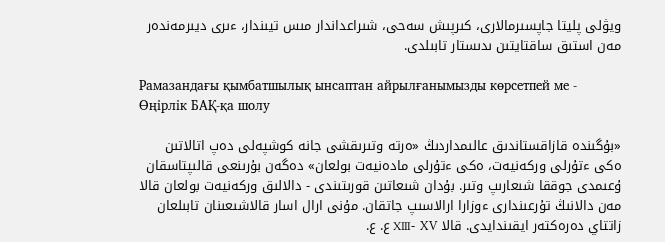ويۋلى پليتا جاپسىرمالارى، كىرپىش سەحى، شىراعداندار مىس تيىندار، ءىرى ديىرمەندەر مەن استىق ساقتايتىن ىدىستار تابىلدى.

Рамазандағы қымбатшылық ынсаптан айрылғанымызды көрсетпей ме - Өңірлік БАҚ-қа шолу

«بۇگىندە قازاقستاندىق عالىمداردىڭ «ەرتە وتىرىقشى جانە كوشپەلى دەپ اتالاتىن ەكى ءتۇرلى وركەنيەت، ەكى ءتۇرلى مادەنيەت بولعان» دەگەن بۇرىنعى قالىپتاسقان ۇعىمدى جوققا شىعارىپ وتىر. بۇدان شىعاتىن قورىتىندى - دالالىق وركەنيەت بولعان قالا مەن دالانىڭ تۇرعىندارى ءوزارا ارالاسىپ جاتقان. مۇنى ارال اسار قالاشىعىنان تابىلعان زاتتاي دەرەكتەر ايقىندايدى. قالا ⅩⅢ- XV ع. ع.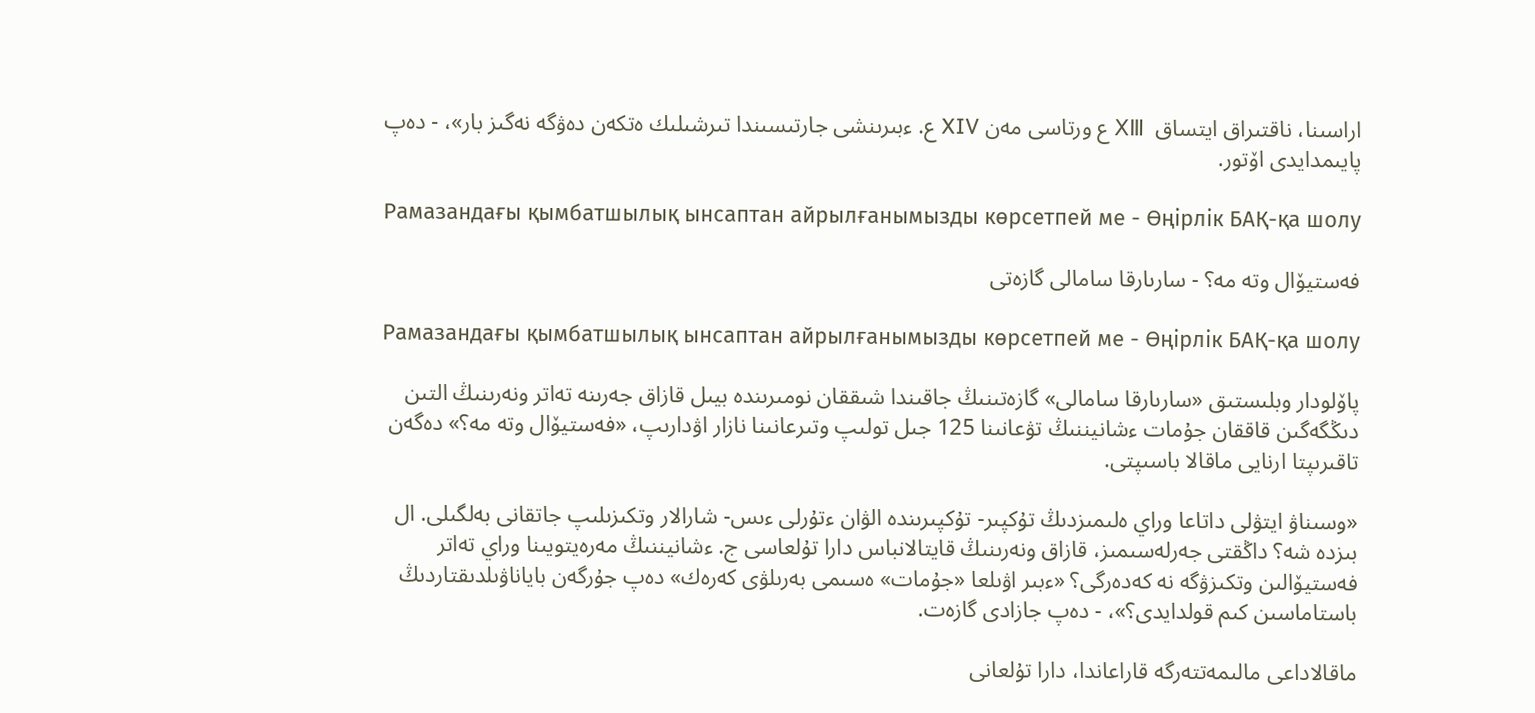اراسىنا، ناقتىراق ايتساق  ⅩⅢ ع ورتاسى مەن XIV ع. ءبىرىنشى جارتىسىندا تىرشىلىك ەتكەن دەۋگە نەگىز بار»، - دەپ پايىمدايدى اۆتور.

Рамазандағы қымбатшылық ынсаптан айрылғанымызды көрсетпей ме - Өңірлік БАҚ-қа шолу

فەستيۆال وتە مە؟ - سارىارقا سامالى گازەتى

Рамазандағы қымбатшылық ынсаптан айрылғанымызды көрсетпей ме - Өңірлік БАҚ-қа шолу

پاۆلودار وبلىستىق «سارىارقا سامالى» گازەتىنىڭ جاقىندا شىققان نومىرىندە بيىل قازاق جەرىنە تەاتر ونەرىنىڭ التىن دىڭگەگىن قاققان جۇمات ءشانيننىڭ تۋعانىنا 125 جىل تولىپ وتىرعانىنا نازار اۋدارىپ، «فەستيۆال وتە مە؟» دەگەن تاقىرىپتا ارنايى ماقالا باسىپتى.

«وسىناۋ ايتۋلى داتاعا وراي ەلىمىزدىڭ تۇكپىر- تۇكپىرىندە الۋان ءتۇرلى ءىس- شارالار وتكىزىلىپ جاتقانى بەلگىلى. ال بىزدە شە؟ داڭقتى جەرلەسىمىز، قازاق ونەرىنىڭ قايتالانباس دارا تۇلعاسى ج. ءشانيننىڭ مەرەيتويىنا وراي تەاتر فەستيۆالىن وتكىزۋگە نە كەدەرگى؟ «ءبىر اۋىلعا «جۇمات» ەسىمى بەرىلۋى كەرەك» دەپ جۇرگەن باياناۋىلدىقتاردىڭ باستاماسىن كىم قولدايدى؟»، - دەپ جازادى گازەت.

ماقالاداعى مالىمەتتەرگە قاراعاندا، دارا تۇلعانى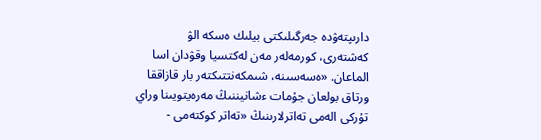دارىپتەۋدە جەرگىلىكتى بيلىك ەسكە الۋ كەشتەرى، كورمەلەر مەن لەكتسيا وقۋدان اسا الماعان. «ەسەسىنە، شىمكەنتتىكتەر بار قازاققا ورتاق بولعان جۇمات ءشانيننىڭ مەرەيتويىنا وراي تۇركى الەمى تەاترلارىنىڭ «تەاتر كوكتەمى -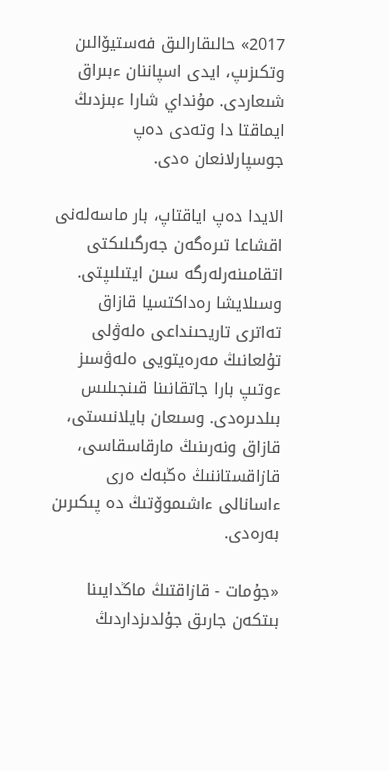2017» حالىقارالىق فەستيۆالىن وتكىزىپ، ايدى اسپاننان ءبىراق شىعاردى. مۇنداي شارا ءبىزدىڭ ايماقتا دا وتەدى دەپ جوسپارلانعان ەدى.

الايدا دەپ اياقتاپ، بار ماسەلەنى اقشاعا تىرەگەن جەرگىلىكتى اتقامىنەرلەرگە سىن ايتىلىپتى. وسىلايشا رەداكتسيا قازاق تەاترى تاريحىنداعى ەلەۋلى تۇلعانىڭ مەرەيتويى ەلەۋسىز ءوتىپ بارا جاتقانىنا قىنجىلىس بىلدىرەدى. وسىعان بايلانىستى، قازاق ونەرىنىڭ مارقاسقاسى، قازاقستاننىڭ ەڭبەك ەرى ءاسانالى ءاشىموۆتىڭ دە پىكىرىن بەرەدى.

«جۇمات - قازاقتىڭ ماڭدايىنا بىتكەن جارىق جۇلدىزداردىڭ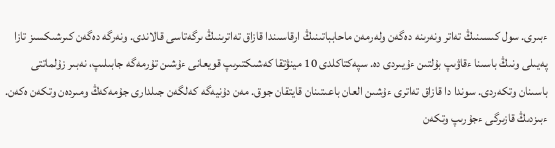ءبىرى. سول كىسىنىڭ تەاتر ونەرىنە دەگەن ولەرمەن ماحابباتىنىڭ ارقاسىندا قازاق تەاترىنىڭ ىرگەتاسى قالاندى. ونەرگە دەگەن كىرشىكسىز تازا پەيىلى ونىڭ باسىنا ءقاۋىپ بۇلتىن ءۇيىردى دە. سپەكتاكلدى 10 مينۋتقا كەشىكتىرىپ قويعانى ءۇشىن تۇرمەگە جابىلىپ، نەبىر زۇلماتتى باسىنان وتكەردى. سوندا دا قازاق تەاترى ءۇشىن العان باعىتىنان قايتقان جوق. مەن دۇنيەگە كەلگەن جىلدارى جۇمەكەڭ ومىردەن وتكەن ەكەن. ءبىزدىڭ قازىرگى ءجۇرىپ وتكەن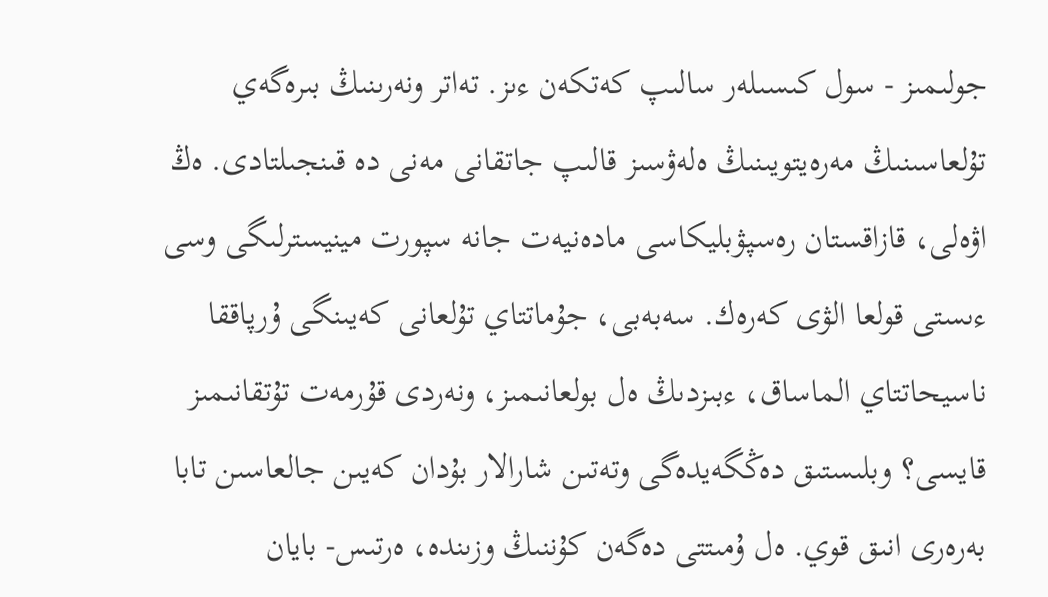جولىمىز - سول كىسىلەر سالىپ كەتكەن ءىز. تەاتر ونەرىنىڭ بىرەگەي تۇلعاسىنىڭ مەرەيتويىنىڭ ەلەۋسىز قالىپ جاتقانى مەنى دە قىنجىلتادى. ەڭ اۋەلى، قازاقستان رەسپۋبليكاسى مادەنيەت جانە سپورت مينيسترلىگى وسى ءىستى قولعا الۋى كەرەك. سەبەبى، جۇماتتاي تۇلعانى كەيىنگى ۇرپاققا ناسيحاتتاي الماساق، ءبىزدىڭ ەل بولعانىمىز، ونەردى قۇرمەت تۇتقانىمىز قايسى؟ وبلىستىق دەڭگەيدەگى وتەتىن شارالار بۇدان كەيىن جالعاسىن تابا بەرەرى انىق قوي. ەل ۇمىتتى دەگەن كۇننىڭ وزىندە، ەرتىس- بايان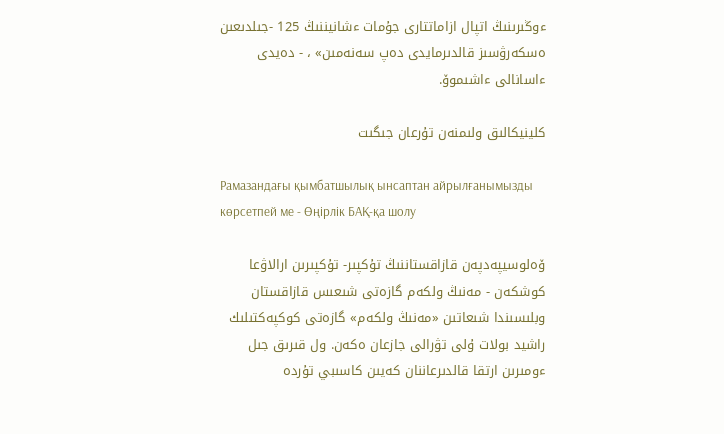ءوڭىرىنىڭ اتپال ازاماتتارى جۇمات ءشانيننىڭ 125 -جىلدىعىن ەسكەرۋسىز قالدىرمايدى دەپ سەنەمىن» ، - دەيدى ءاسانالى ءاشىموۆ.

كلينيكالىق ولىمنەن تۇرعان جىگىت

Рамазандағы қымбатшылық ынсаптан айрылғанымызды көрсетпей ме - Өңірлік БАҚ-қа шолу

ۆەلوسيپەدپەن قازاقستاننىڭ تۇكپىر- تۇكپىرىن ارالاۋعا كوشكەن - مەنىڭ ولكەم گازەتى شىعىس قازاقستان وبلىسىندا شىعاتىن «مەنىڭ ولكەم» گازەتى كوكپەكتىلىك راشيد بولات ۇلى تۋرالى جازعان ەكەن. ول قىرىق جىل ءومىرىن ارتقا قالدىرعاننان كەيىن كاسىبي تۇردە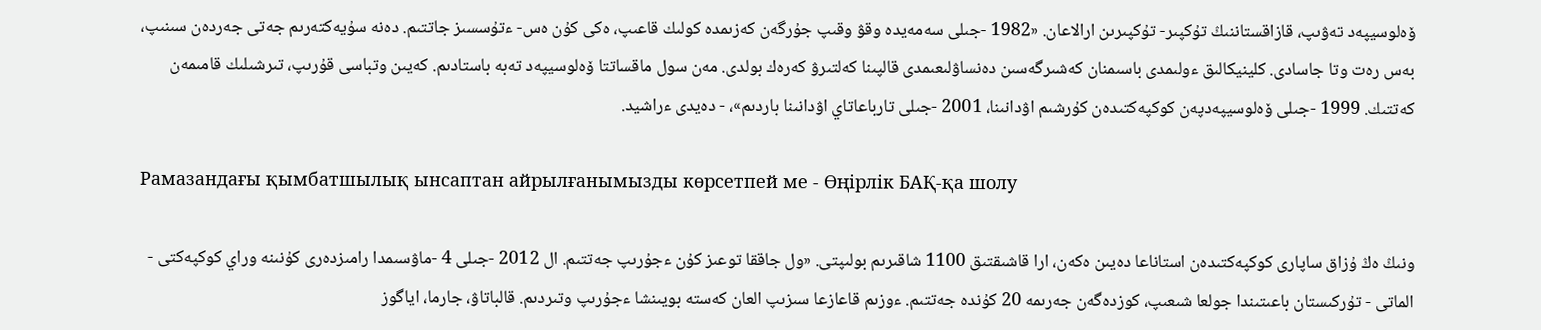ۆەلوسيپەد تەۋىپ، قازاقستاننىڭ تۇكپىر- تۇكپىرىن ارالاعان. «1982 -جىلى سەمەيدە وقۋ وقىپ جۇرگەن كەزىمدە كولىك قاعىپ، ەكى كۇن ەس- ءتۇسسىز جاتتىم. دەنە سۇيەكتەرىم جەتى جەردەن سىنىپ، بەس رەت وتا جاسادى. كلينيكالىق ءولىمدى باسىمنان كەشىرگەسىن دەنساۋلىعىمدى قالپىنا كەلتىرۋ كەرەك بولدى. مەن سول ماقساتتا ۆەلوسيپەد تەبە باستادىم. كەيىن وتباسى قۇرىپ، تىرشىلىك قامىمەن كەتتىك. 1999 -جىلى ۆەلوسيپەدپەن كوكپەكتىدەن كۇرشىم اۋدانىنا، 2001 -جىلى تارباعاتاي اۋدانىنا باردىم»، - دەيدى ءراشيد.

Рамазандағы қымбатшылық ынсаптан айрылғанымызды көрсетпей ме - Өңірлік БАҚ-қа шолу

ونىڭ ەڭ ۇزاق ساپارى كوكپەكتىدەن استاناعا دەيىن ەكەن، ارا قاشىقتىق 1100 شاقىرىم بولىپتى. «ول جاققا توعىز كۇن ءجۇرىپ جەتتىم. ال 2012 -جىلى 4 -ماۋسىمدا رامىزدەرى كۇنىنە وراي كوكپەكتى - الماتى - تۇركىستان باعىتىندا جولعا شىعىپ، كوزدەگەن جەرىمە 20 كۇندە جەتتىم. ءوزىم قاعازعا سىزىپ العان كەستە بويىنشا ءجۇرىپ وتىردىم. قالباتاۋ، جارما، اياگوز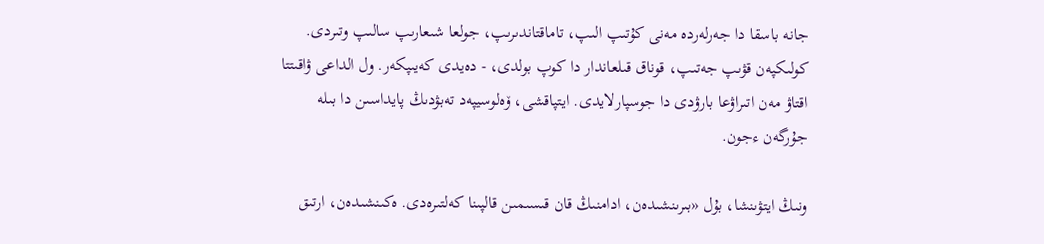جانە باسقا دا جەرلەردە مەنى كۇتىپ الىپ، تاماقتاندىرىپ، جولعا شىعارىپ سالىپ وتىردى. كولىكپەن قۋىپ جەتىپ، قوناق قىلعاندار دا كوپ بولدى، - دەيدى كەيىپكەر. ول الداعى ۋاقىتتا اقتاۋ مەن اتىراۋعا بارۋدى دا جوسپارلايدى. ايتپاقشى، ۆەلوسيپەد تەبۋدىڭ پايداسىن دا بىلە جۇرگەن ءجون.

ونىڭ ايتۋىنشا، بۇل «بىرىنشىدەن، ادامنىڭ قان قىسىمىن قالپىنا كەلتىرەدى. ەكىنشىدەن، ارتىق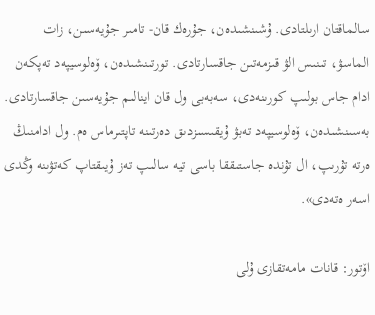سالماقتان ارىلتادى. ۇشىنشىدەن، جۇرەك قان- تامىر جۇيەسىن، زات الماسۋ، تىنىس الۋ قىزمەتىن جاقسارتادى. تورتىنشىدەن، ۆەلوسيپەد تەپكەن ادام جاس بولىپ كورىنەدى، سەبەبى ول قان اينالىم جۇيەسىن جاقسارتادى. بەسىنشىدەن، ۆەلوسيپەد تەبۋ ۇيقىسىزدىق دەرتىنە تاپتىرماس ەم. ول ادامنىڭ ەرتە تۇرىپ، ال تۇندە جاستىققا باسى تيە سالىپ تەز ۇيىقتاپ كەتۋىنە وڭدى اسەر ەتەدى».

اۆتور: قانات مامەتقازى ۇلى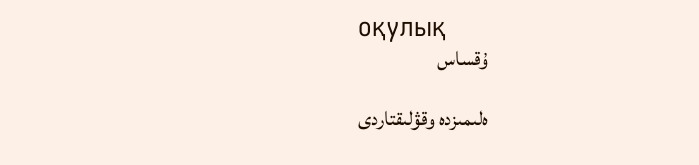оқулық
ۇقساس

ەلىمىزدە وقۋلىقتاردى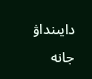دايىنداۋ جانە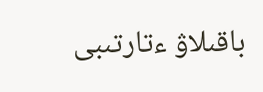باقىلاۋ ءتارتىبى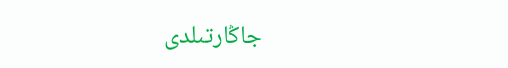جاڭارتىلدى